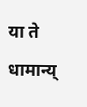या ते धामान्य्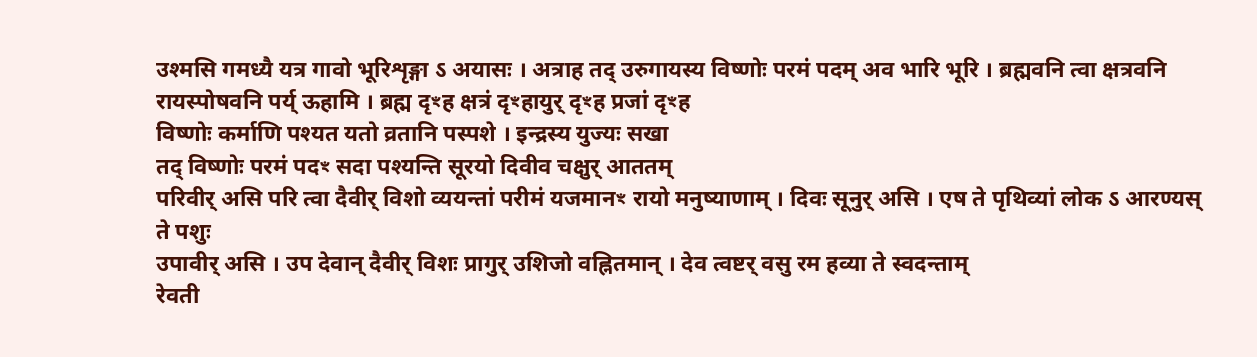उश्मसि गमध्यै यत्र गावो भूरिशृङ्गा ऽ अयासः । अत्राह तद् उरुगायस्य विष्णोः परमं पदम् अव भारि भूरि । ब्रह्मवनि त्वा क्षत्रवनि रायस्पोषवनि पर्य् ऊहामि । ब्रह्म दृꣳह क्षत्रं दृꣳहायुर् दृꣳह प्रजां दृꣳह
विष्णोः कर्माणि पश्यत यतो व्रतानि पस्पशे । इन्द्रस्य युज्यः सखा
तद् विष्णोः परमं पदꣳ सदा पश्यन्ति सूरयो दिवीव चक्षुर् आततम्
परिवीर् असि परि त्वा दैवीर् विशो व्ययन्तां परीमं यजमानꣳ रायो मनुष्याणाम् । दिवः सूनुर् असि । एष ते पृथिव्यां लोक ऽ आरण्यस् ते पशुः
उपावीर् असि । उप देवान् दैवीर् विशः प्रागुर् उशिजो वह्नितमान् । देव त्वष्टर् वसु रम हव्या ते स्वदन्ताम्
रेवती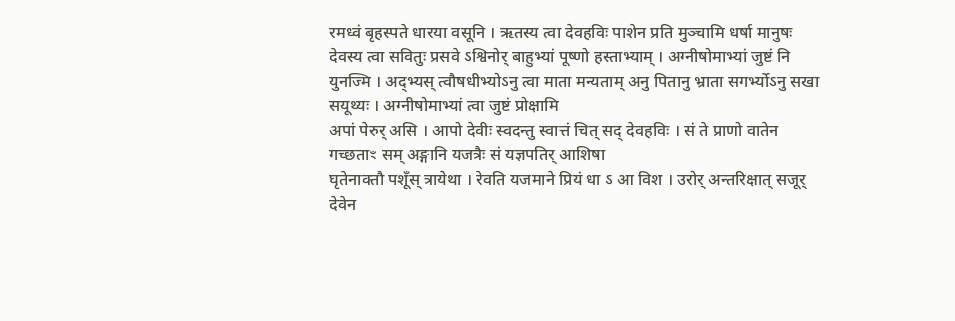रमध्वं बृहस्पते धारया वसूनि । ऋतस्य त्वा देवहविः पाशेन प्रति मुञ्चामि धर्षा मानुषः
देवस्य त्वा सवितुः प्रसवे ऽश्विनोर् बाहुभ्यां पूष्णो हस्ताभ्याम् । अग्नीषोमाभ्यां जुष्टं नि युनज्मि । अद्भ्यस् त्वौषधीभ्योऽनु त्वा माता मन्यताम् अनु पितानु भ्राता सगर्भ्योऽनु सखा सयूथ्यः । अग्नीषोमाभ्यां त्वा जुष्टं प्रोक्षामि
अपां पेरुर् असि । आपो देवीः स्वदन्तु स्वात्तं चित् सद् देवहविः । सं ते प्राणो वातेन गच्छताꣳ सम् अङ्गानि यजत्रैः सं यज्ञपतिर् आशिषा
घृतेनाक्तौ पशूँस् त्रायेथा । रेवति यजमाने प्रियं धा ऽ आ विश । उरोर् अन्तरिक्षात् सजूर् देवेन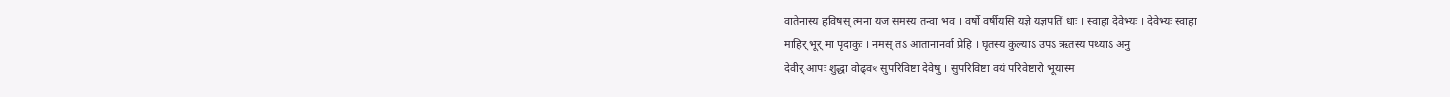वातेनास्य हविषस् त्मना यज समस्य तन्वा भव । वर्षो वर्षीयसि यज्ञे यज्ञपतिं धाः । स्वाहा देवेभ्यः । देवेभ्यः स्वाहा
माहिर् भूर् मा पृदाकुः । नमस् तऽ आतानानर्वा प्रेहि । घृतस्य कुल्याऽ उपऽ ऋतस्य पथ्याऽ अनु
देवीर् आपः शुद्धा वोढ्वꣳ सुपरिविष्टा देवेषु । सुपरिविष्टा वयं परिवेष्टारो भूयास्म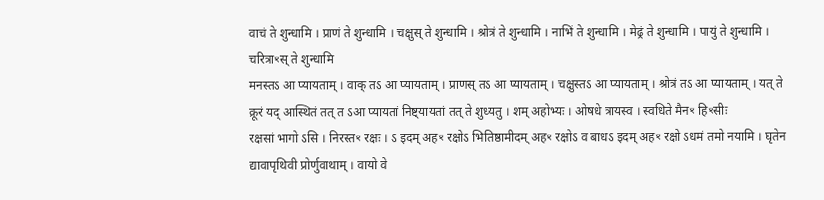वाचं ते शुन्धामि । प्राणं ते शुन्धामि । चक्षुस् ते शुन्धामि । श्रोत्रं ते शुन्धामि । नाभिं ते शुन्धामि । मेढ्रं ते शुन्धामि । पायुं ते शुन्धामि । चरित्राꣳस् ते शुन्धामि
मनस्तऽ आ प्यायताम् । वाक् तऽ आ प्यायताम् । प्राणस् तऽ आ प्यायताम् । चक्षुस्तऽ आ प्यायताम् । श्रोत्रं तऽ आ प्यायताम् । यत् ते क्रूरं यद् आस्थितं तत् त ऽआ प्यायतां निष्ट्यायतां तत् ते शुध्यतु । शम् अहोभ्यः । ओषधे त्रायस्व । स्वधिते मैनꣳ हिꣳसीः
रक्षसां भागो ऽसि । निरस्तꣳ रक्षः । ऽ इदम् अहꣳ रक्षोऽ भितिष्ठामीदम् अहꣳ रक्षोऽ व बाधऽ इदम् अहꣳ रक्षो ऽधमं तमो नयामि । घृतेन द्यावापृथिवी प्रोर्णुवाथाम् । वायो वे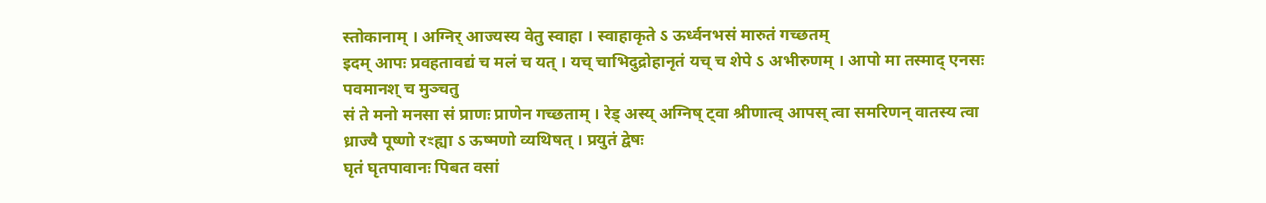स्तोकानाम् । अग्निर् आज्यस्य वेतु स्वाहा । स्वाहाकृते ऽ ऊर्ध्वनभसं मारुतं गच्छतम्
इदम् आपः प्रवहतावद्यं च मलं च यत् । यच् चाभिदुद्रोहानृतं यच् च शेपे ऽ अभीरुणम् । आपो मा तस्माद् एनसः पवमानश् च मुञ्चतु
सं ते मनो मनसा सं प्राणः प्राणेन गच्छताम् । रेड् अस्य् अग्निष् ट्वा श्रीणात्व् आपस् त्वा समरिणन् वातस्य त्वा ध्राज्यै पूष्णो रꣳह्या ऽ ऊष्मणो व्यथिषत् । प्रयुतं द्वेषः
घृतं घृतपावानः पिबत वसां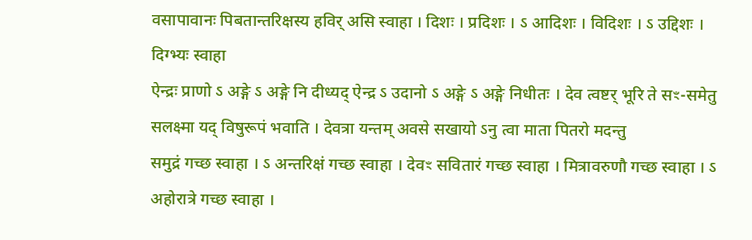वसापावानः पिबतान्तरिक्षस्य हविर् असि स्वाहा । दिशः । प्रदिशः । ऽ आदिशः । विदिशः । ऽ उद्दिशः । दिग्भ्यः स्वाहा
ऐन्द्रः प्राणो ऽ अङ्गे ऽ अङ्गे नि दीध्यद् ऐन्द्र ऽ उदानो ऽ अङ्गे ऽ अङ्गे निधीतः । देव त्वष्टर् भूरि ते सꣳ-समेतु सलक्ष्मा यद् विषुरूपं भवाति । देवत्रा यन्तम् अवसे सखायो ऽनु त्वा माता पितरो मदन्तु
समुद्रं गच्छ स्वाहा । ऽ अन्तरिक्षं गच्छ स्वाहा । देवꣳ सवितारं गच्छ स्वाहा । मित्रावरुणौ गच्छ स्वाहा । ऽ अहोरात्रे गच्छ स्वाहा ।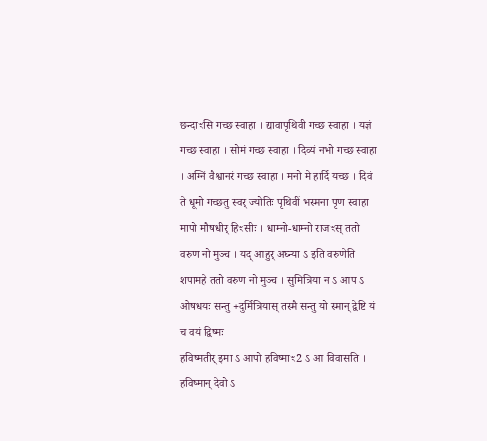छन्दाꣳसि गच्छ स्वाहा । द्यावापृथिवी गच्छ स्वाहा । यज्ञं गच्छ स्वाहा । सोमं गच्छ स्वाहा । दिव्यं नभो गच्छ स्वाहा । अग्निं वैश्वानरं गच्छ स्वाहा । मनो मे हार्दि यच्छ । दिवं ते धूमो गच्छतु स्वर् ज्योतिः पृथिवीं भस्मना पृण स्वाहा
मापो मौषधीर् हिꣳसीः । धाम्नो-धाम्नो राजꣳस् ततो वरुण नो मुञ्च । यद् आहुर् अघ्न्या ऽ इति वरुणेति शपामहे ततो वरुण नो मुञ्च । सुमित्रिया न ऽ आप ऽ ओषधयः सन्तु +दुर्मित्रियास् तस्मै सन्तु यो स्मान् द्वेष्टि यं च वयं द्विष्मः
हविष्मतीर् इमा ऽ आपो हविष्माꣳ2 ऽ आ विवासति । हविष्मान् देवो ऽ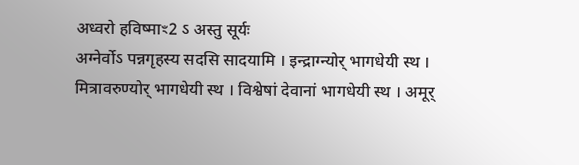अध्वरो हविष्माꣳ2 ऽ अस्तु सूर्यः
अग्नेर्वोऽ पन्नगृहस्य सदसि सादयामि । इन्द्राग्न्योर् भागधेयी स्थ । मित्रावरुण्योर् भागधेयी स्थ । विश्वेषां देवानां भागधेयी स्थ । अमूर्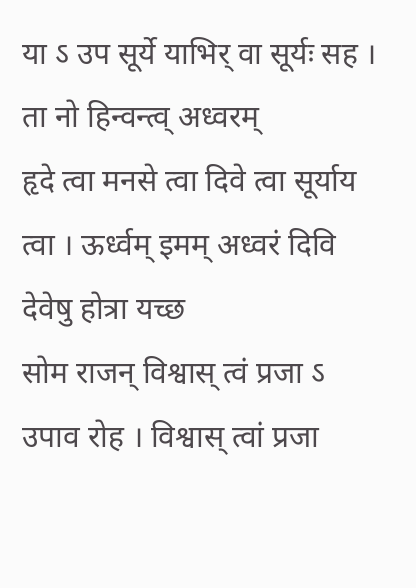या ऽ उप सूर्ये याभिर् वा सूर्यः सह । ता नो हिन्वन्त्व् अध्वरम्
हृदे त्वा मनसे त्वा दिवे त्वा सूर्याय त्वा । ऊर्ध्वम् इमम् अध्वरं दिवि देवेषु होत्रा यच्छ
सोम राजन् विश्वास् त्वं प्रजा ऽ उपाव रोह । विश्वास् त्वां प्रजा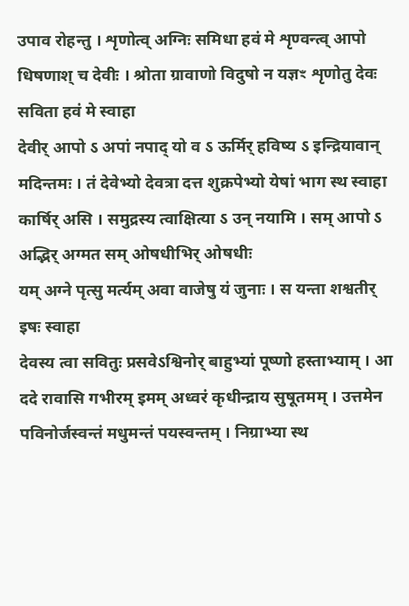उपाव रोहन्तु । शृणोत्व् अग्निः समिधा हवं मे शृण्वन्त्व् आपो धिषणाश् च देवीः । श्रोता ग्रावाणो विदुषो न यज्ञꣳ शृणोतु देवः सविता हवं मे स्वाहा
देवीर् आपो ऽ अपां नपाद् यो व ऽ ऊर्मिर् हविष्य ऽ इन्द्रियावान् मदिन्तमः । तं देवेभ्यो देवत्रा दत्त शुक्रपेभ्यो येषां भाग स्थ स्वाहा
कार्षिर् असि । समुद्रस्य त्वाक्षित्या ऽ उन् नयामि । सम् आपो ऽ अद्भिर् अग्मत सम् ओषधीभिर् ओषधीः
यम् अग्ने पृत्सु मर्त्यम् अवा वाजेषु यं जुनाः । स यन्ता शश्वतीर् इषः स्वाहा
देवस्य त्वा सवितुः प्रसवेऽश्विनोर् बाहुभ्यां पूष्णो हस्ताभ्याम् । आ ददे रावासि गभीरम् इमम् अध्वरं कृधीन्द्राय सुषूतमम् । उत्तमेन पविनोर्जस्वन्तं मधुमन्तं पयस्वन्तम् । निग्राभ्या स्थ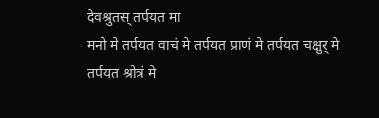देवश्रुतस् तर्पयत मा
मनो मे तर्पयत वाचं मे तर्पयत प्राणं मे तर्पयत चक्षुर् मे तर्पयत श्रोत्रं मे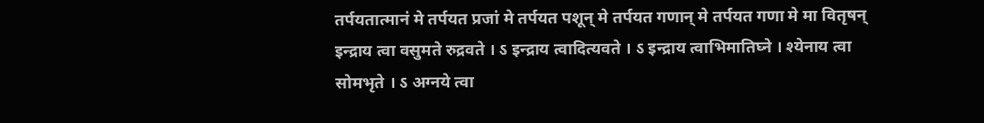तर्पयतात्मानं मे तर्पयत प्रजां मे तर्पयत पशून् मे तर्पयत गणान् मे तर्पयत गणा मे मा वितृषन्
इन्द्राय त्वा वसुमते रुद्रवते । ऽ इन्द्राय त्वादित्यवते । ऽ इन्द्राय त्वाभिमातिघ्ने । श्येनाय त्वा सोमभृते । ऽ अग्नये त्वा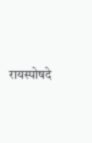रायस्पोषदे